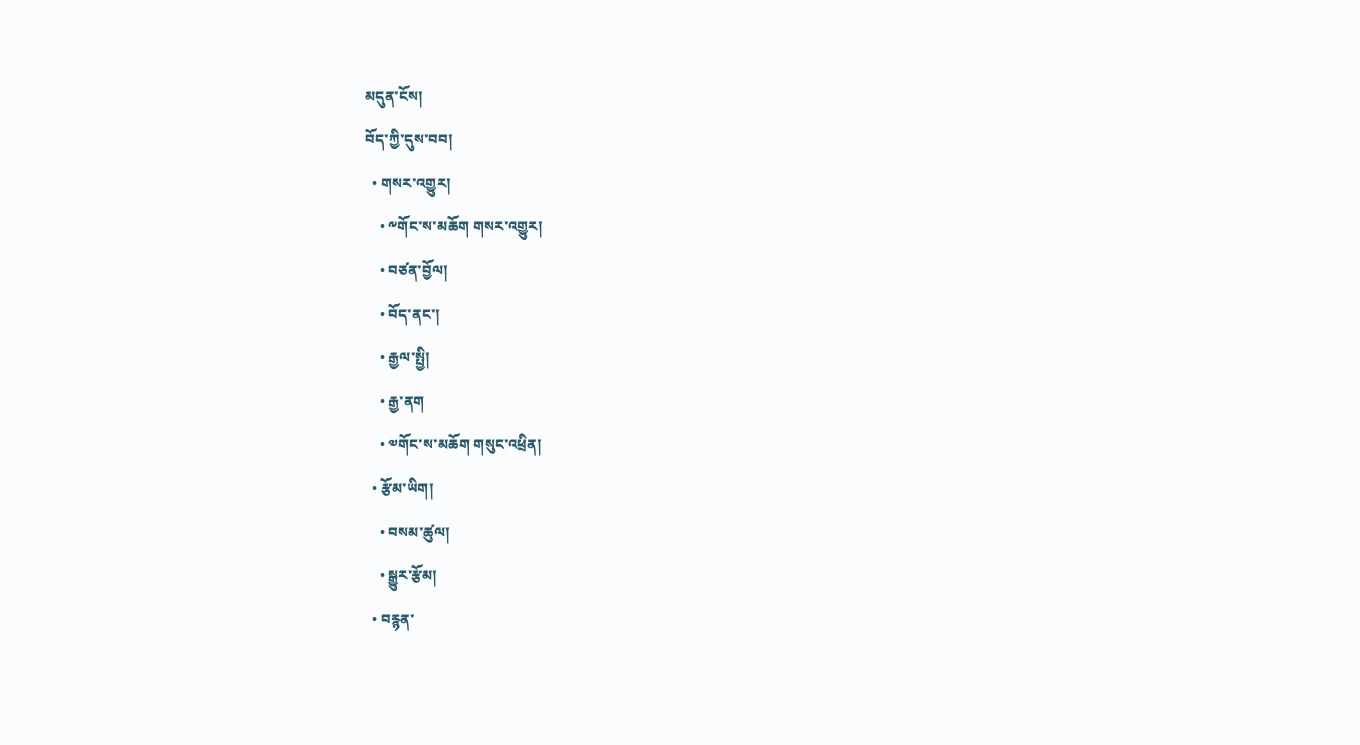མདུན་ངོས།
བོད་ཀྱི་དུས་བབ།
  • གསར་འགྱུར།
    • ༸གོང་ས་མཆོག གསར་འགྱུར།
    • བཙན་བྱོལ།
    • བོད་ནང་།
    • རྒྱལ་སྤྱི།
    • རྒྱ་ནག
    • ༧གོང་ས་མཆོག གསུང་འཕྲིན།
  • རྩོམ་ཡིག།
    • བསམ་ཚུལ།
    • སྒྱུར་རྩོམ།
  • བརྙན་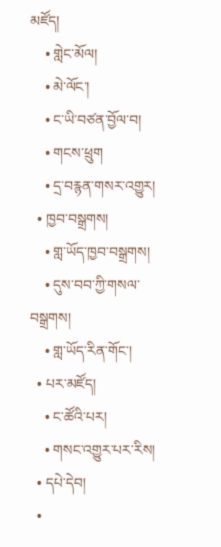མཛོད།
    • གླེང་མོལ།
    • མེ་ལོང་།
    • ང་ཡི་བཙན་བྱོལ་བ།
    • གངས་ཕྲུག
    • དྲ་བརྙན་གསར་འགྱུར།
  • ཁྱབ་བསྒྲགས།
    • གླ་ཡོད་ཁྱབ་བསྒྲགས།
    • དུས་བབ་ཀྱི་གསལ་བསྒྲགས།
    • གླ་ཡོད་རིན་གོང་།
  • པར་མཛོད།
    • ང་ཚོའི་པར།
    • གསང་འགྱུར་པར་རིས།
  • དཔེ་དེབ།
  •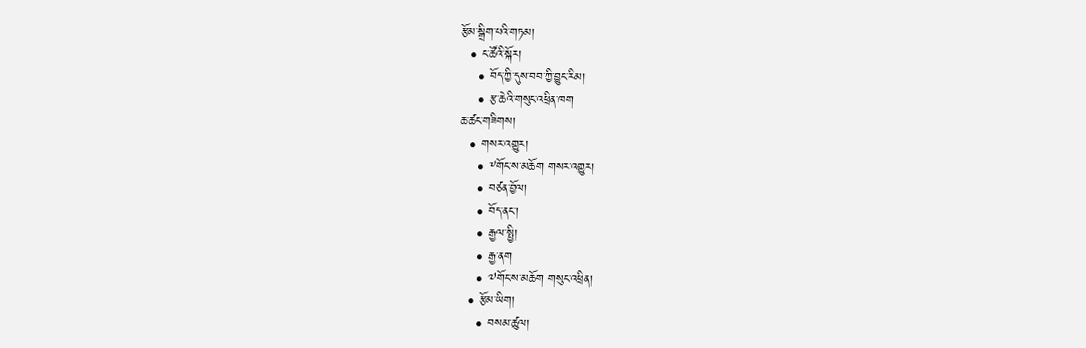རྩོམ་སྒྲིག་པའི་གཏམ།
  • ང་ཚོའི་སྐོར།
    • བོད་ཀྱི་དུས་བབ་ཀྱི་བྱུང་རིམ།
    • རྩ་ཆེའི་གསུང་འཕྲིན་ཁག
ཆ་ཚང་གཟིགས།
  • གསར་འགྱུར།
    • ༸གོང་ས་མཆོག གསར་འགྱུར།
    • བཙན་བྱོལ།
    • བོད་ནང་།
    • རྒྱལ་སྤྱི།
    • རྒྱ་ནག
    • ༧གོང་ས་མཆོག གསུང་འཕྲིན།
  • རྩོམ་ཡིག།
    • བསམ་ཚུལ།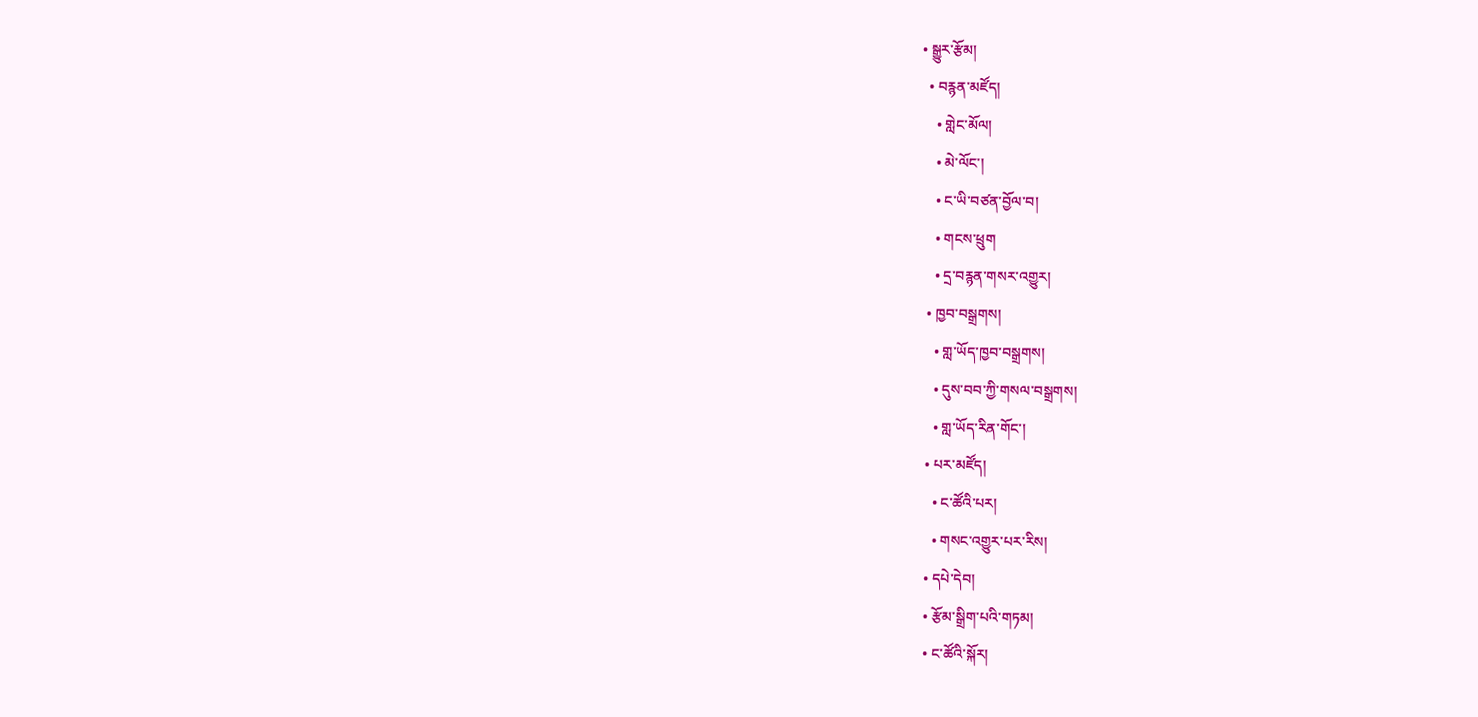• སྒྱུར་རྩོམ།
  • བརྙན་མཛོད།
    • གླེང་མོལ།
    • མེ་ལོང་།
    • ང་ཡི་བཙན་བྱོལ་བ།
    • གངས་ཕྲུག
    • དྲ་བརྙན་གསར་འགྱུར།
  • ཁྱབ་བསྒྲགས།
    • གླ་ཡོད་ཁྱབ་བསྒྲགས།
    • དུས་བབ་ཀྱི་གསལ་བསྒྲགས།
    • གླ་ཡོད་རིན་གོང་།
  • པར་མཛོད།
    • ང་ཚོའི་པར།
    • གསང་འགྱུར་པར་རིས།
  • དཔེ་དེབ།
  • རྩོམ་སྒྲིག་པའི་གཏམ།
  • ང་ཚོའི་སྐོར།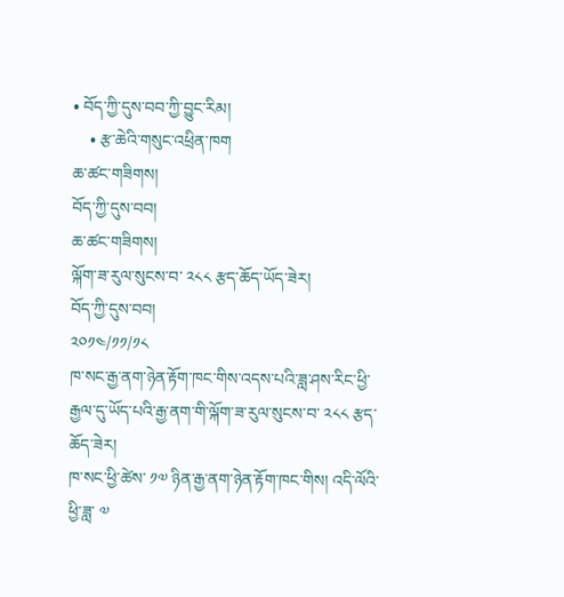• བོད་ཀྱི་དུས་བབ་ཀྱི་བྱུང་རིམ།
    • རྩ་ཆེའི་གསུང་འཕྲིན་ཁག
ཆ་ཚང་གཟིགས།
བོད་ཀྱི་དུས་བབ།
ཆ་ཚང་གཟིགས།
ལྐོག་ཟ་རུལ་སུངས་བ་ ༢༨༨ རྩད་ཆོད་ཡོད་ཟེར།
བོད་ཀྱི་དུས་བབ།
༢༠༡༤/༡༡/༡༨
ཁ་སང་རྒྱ་ནག་ཉེན་རྟོག་ཁང་གིས་འདས་པའི་ཟླ་ཤས་རིང་ཕྱི་རྒྱལ་དུ་ཡོད་པའི་རྒྱ་ནག་གི་ལྐོག་ཟ་རུལ་སུངས་བ་ ༢༨༨ རྩད་ཆོད་ཟེར།
ཁ་སང་ཕྱི་ཚེས་ ༡༧ ཉིན་རྒྱ་ནག་ཉེན་རྟོག་ཁང་གིས། འདི་ལོའི་ཕྱི་ཟླ་ ༧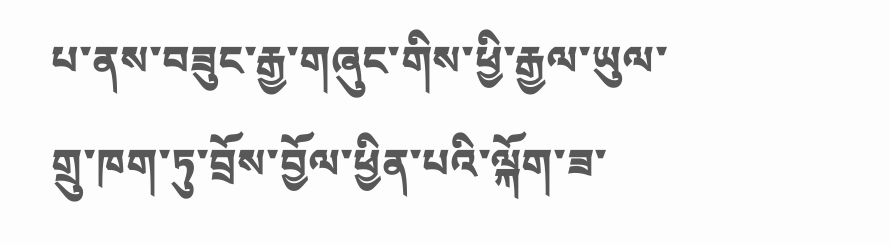པ་ནས་བཟུང་རྒྱ་གཞུང་གིས་ཕྱི་རྒྱལ་ཡུལ་གྲུ་ཁག་ཏུ་བྲོས་བྱོལ་ཕྱིན་པའི་ལྐོག་ཟ་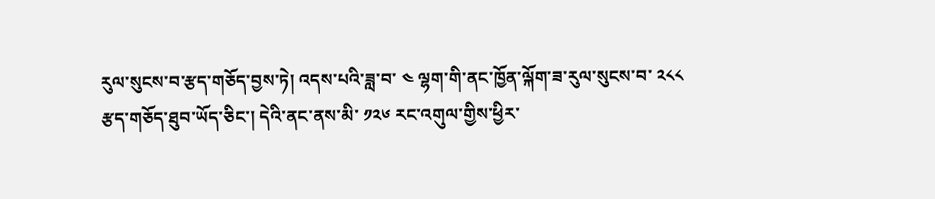རུལ་སུངས་བ་རྩད་གཅོད་བྱས་ཏེ། འདས་པའི་ཟླ་བ་ ༤ ལྷག་གི་ནང་ཁྱོན་ལྐོག་ཟ་རུལ་སུངས་བ་ ༢༨༨ རྩད་གཅོད་ཐུབ་ཡོད་ཅིང་། དེའི་ནང་ནས་མི་ ༡༢༦ རང་འགུལ་གྱིས་ཕྱིར་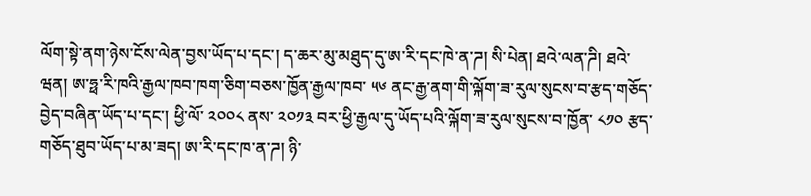ལོག་སྟེ་ནག་ཉེས་ངོས་ལེན་བྱས་ཡོད་པ་དང་། ད་ཆར་མུ་མཐུད་དུ་ཨ་རི་དང་ཁེ་ན་ཌ། སི་པེན། ཐའེ་ལན་ཌི། ཐའེ་ཝན། ཨ་ཧྥ་རི་ཁའི་རྒྱལ་ཁབ་ཁག་ཅིག་བཅས་ཁྱོན་རྒྱལ་ཁབ་ ༥༦ ནང་རྒྱ་ནག་གི་ལྐོག་ཟ་རུལ་སུངས་བ་རྩད་གཅོད་བྱེད་བཞིན་ཡོད་པ་དང་། ཕྱི་ལོ་ ༢༠༠༨ ནས་ ༢༠༡༣ བར་ཕྱི་རྒྱལ་དུ་ཡོད་པའི་ལྐོག་ཟ་རུལ་སུངས་བ་ཁྱོན་ ༨༡༠ རྩད་གཅོད་ཐུབ་ཡོད་པ་མ་ཟད། ཨ་རི་དང་ཁ་ན་ཌ། ཉི་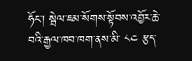ཧོང་། སྦེལ་ཇམ་སོགས་སྟོབས་འབྱོར་ཆེ་བའི་རྒྱལ་ཁབ་ཁག་ནས་མི་ ༨༤ རྩད་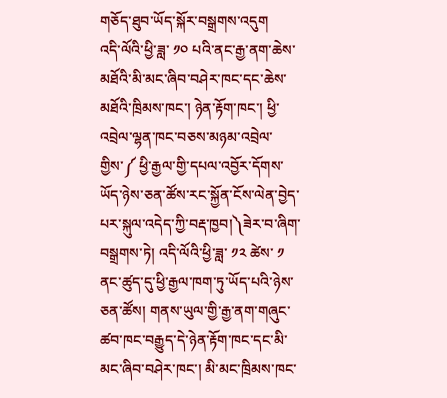གཅོད་ཐུབ་ཡོད་སྐོར་བསྒྲགས་འདུག
འདི་ལོའི་ཕྱི་ཟླ་ ༡༠ པའི་ནང་རྒྱ་ནག་ཆེས་མཐོའི་མི་མང་ཞིབ་བཤེར་ཁང་དང་ཆེས་མཐོའི་ཁྲིམས་ཁང་། ཉེན་རྟོག་ཁང་། ཕྱི་འབྲེལ་ལྷན་ཁང་བཅས་མཉམ་འབྲེལ་གྱིས་༼ ཕྱི་རྒྱལ་གྱི་དཔལ་འབྱོར་དོགས་ཡོད་ཉེས་ཅན་ཚོས་རང་སྐྱོན་ངོས་ལེན་བྱེད་པར་སྐུལ་འདེད་ཀྱི་བརྡ་ཁྱབ།༽ཟེར་བ་ཞིག་བསྒྲགས་ཏེ། འདི་ལོའི་ཕྱི་ཟླ་ ༡༢ ཚེས་ ༡ ནང་ཚུད་དུ་ཕྱི་རྒྱལ་ཁག་ཏུ་ཡོད་པའི་ཉེས་ཅན་ཚོས། གནས་ཡུལ་གྱི་རྒྱ་ནག་གཞུང་ཚབ་ཁང་བརྒྱུད་དེ་ཉེན་རྟོག་ཁང་དང་མི་མང་ཞིབ་བཤེར་ཁང་། མི་མང་ཁྲིམས་ཁང་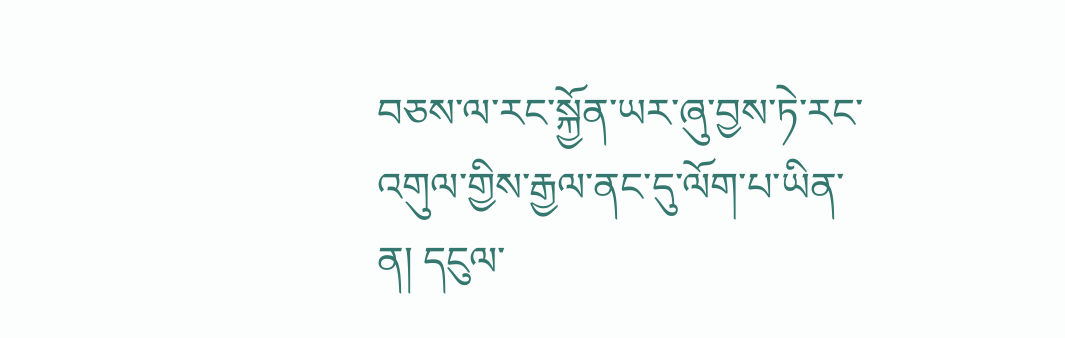བཅས་ལ་རང་སྐྱོན་ཡར་ཞུ་བྱས་ཏེ་རང་འགུལ་གྱིས་རྒྱལ་ནང་དུ་ལོག་པ་ཡིན་ན། དངུལ་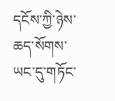དངོས་ཀྱི་ཉེས་ཆད་སོགས་ཡང་དུ་གཏོང་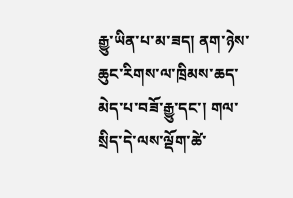རྒྱུ་ཡིན་པ་མ་ཟད། ནག་ཉེས་ཆུང་རིགས་ལ་ཁྲིམས་ཆད་མེད་པ་བཟོ་རྒྱུ་དང་། གལ་སྲིད་དེ་ལས་ལྡོག་ཚེ་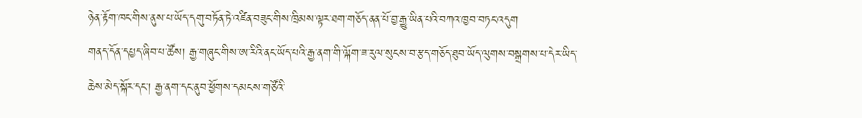ཉེན་རྟོག་ཁང་གིས་ནུས་པ་ཡོད་དགུ་བཏོན་ཏེ་འཛིན་བཟུང་གིས་ཁྲིམས་ལྟར་ཐག་གཅོད་ནན་པོ་བྱ་རྒྱུ་ཡིན་པའི་བཀའ་ཁྱབ་བཏང་འདུག
གནད་དོན་དཔྱད་ཞིབ་པ་ཚོས། རྒྱ་གཞུང་གིས་ཨ་རིའི་ནང་ཡོད་པའི་རྒྱ་ནག་གི་ལྐོག་ཟ་རུལ་སུངས་བ་རྩད་གཅོད་ཐུབ་ཡོད་ལུགས་བསྒྲགས་པ་དེར་ཡིད་ཆེས་མེད་སྐོར་དང་། རྒྱ་ནག་དང་ནུབ་ཕྱོགས་དམངས་གཙོའི་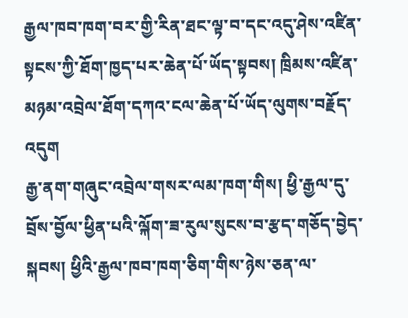རྒྱལ་ཁབ་ཁག་བར་གྱི་རིན་ཐང་ལྟ་བ་དང་འདུ་ཤེས་འཛིན་སྟངས་ཀྱི་ཐོག་ཁྱད་པར་ཆེན་པོ་ཡོད་སྟབས། ཁྲིམས་འཛིན་མཉམ་འབྲེལ་ཐོག་དཀའ་ངལ་ཆེན་པོ་ཡོད་ལུགས་བརྗོད་འདུག
རྒྱ་ནག་གཞུང་འབྲེལ་གསར་ལམ་ཁག་གིས། ཕྱི་རྒྱལ་དུ་བྲོས་བྱོལ་ཕྱིན་པའི་ལྐོག་ཟ་རུལ་སུངས་བ་རྩད་གཅོད་བྱེད་སྐབས། ཕྱིའི་རྒྱལ་ཁབ་ཁག་ཅིག་གིས་ཉེས་ཅན་ལ་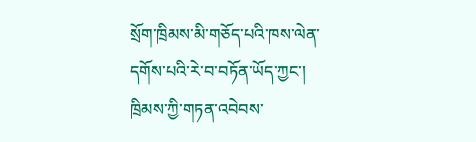སྲོག་ཁྲིམས་མི་གཅོད་པའི་ཁས་ལེན་དགོས་པའི་རེ་བ་བཏོན་ཡོད་ཀྱང་། ཁྲིམས་ཀྱི་གཏན་འབེབས་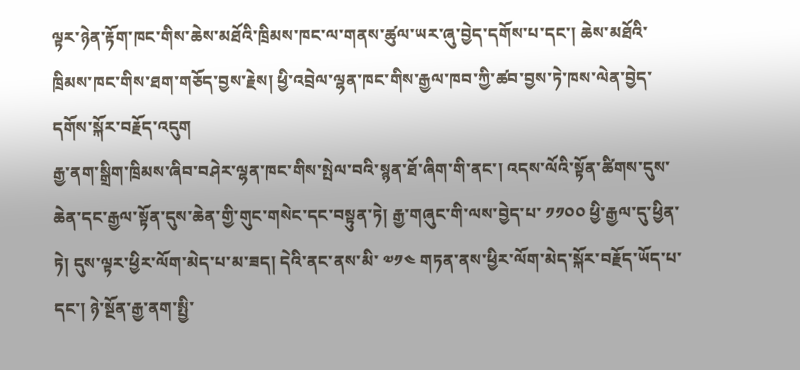ལྟར་ཉེན་རྟོག་ཁང་གིས་ཆེས་མཐོའི་ཁྲིམས་ཁང་ལ་གནས་ཚུལ་ཡར་ཞུ་བྱེད་དགོས་པ་དང་། ཆེས་མཐོའི་ཁྲིམས་ཁང་གིས་ཐག་གཅོད་བྱས་རྗེས། ཕྱི་འབྲེལ་ལྷན་ཁང་གིས་རྒྱལ་ཁབ་ཀྱི་ཚབ་བྱས་ཏེ་ཁས་ལེན་བྱེད་དགོས་སྐོར་བརྗོད་འདུག
རྒྱ་ནག་སྒྲིག་ཁྲིམས་ཞིབ་བཤེར་ལྷན་ཁང་གིས་སྤེལ་བའི་སྙན་ཐོ་ཞིག་གི་ནང་། འདས་ལོའི་སྟོན་ཚིགས་དུས་ཆེན་དང་རྒྱལ་སྟོན་དུས་ཆེན་གྱི་གུང་གསེང་དང་བསྟུན་ཏེ། རྒྱ་གཞུང་གི་ལས་བྱེད་པ་ ༡༡༠༠ ཕྱི་རྒྱལ་དུ་ཕྱིན་ཏེ། དུས་ལྟར་ཕྱིར་ལོག་མེད་པ་མ་ཟད། དེའི་ནང་ནས་མི་ ༧༡༤ གཏན་ནས་ཕྱིར་ལོག་མེད་སྐོར་བརྗོད་ཡོད་པ་དང་། ཉེ་སྔོན་རྒྱ་ནག་སྤྱི་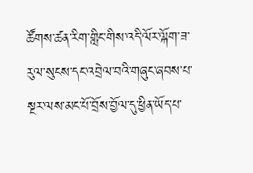ཚོགས་ཚན་རིག་གླིང་གིས་འདི་ལོར་ལྐོག་ཟ་རུལ་སུངས་དང་འབྲེལ་བའི་གཞུང་ཞབས་པ་སྔར་ལས་མང་པོ་བྲོས་བྱོལ་དུ་ཕྱིན་ཡོད་པ་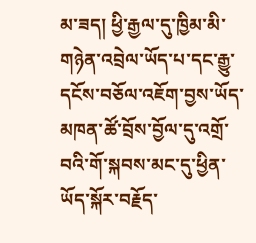མ་ཟད། ཕྱི་རྒྱལ་དུ་ཁྱིམ་མི་གཉེན་འབྲེལ་ཡོད་པ་དང་རྒྱུ་དངོས་བཅོལ་འཇོག་བྱས་ཡོད་མཁན་ཚོ་བྲོས་བྱོལ་དུ་འགྲོ་བའི་གོ་སྐབས་མང་དུ་ཕྱིན་ཡོད་སྐོར་བརྗོད་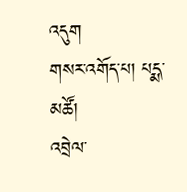འདུག
གསར་འགོད་པ། པདྨ་མཚོ།
འབྲེལ་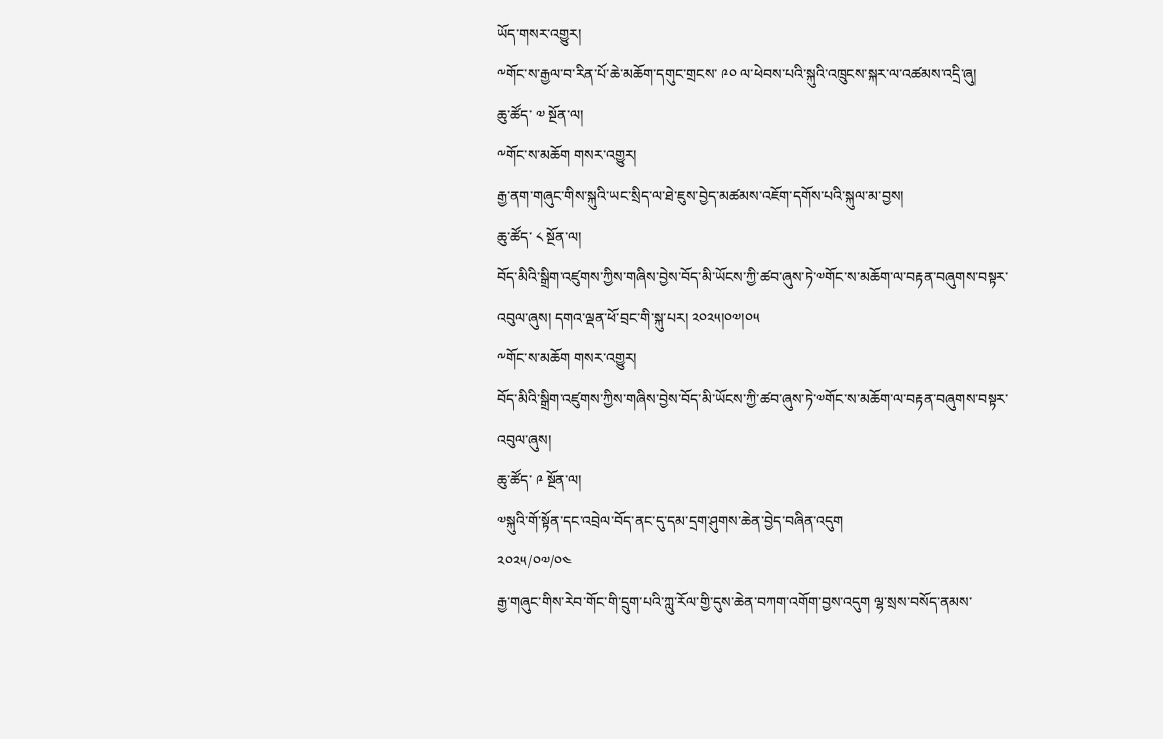ཡོད་གསར་འགྱུར།
༸གོང་ས་རྒྱལ་བ་རིན་པོ་ཆེ་མཆོག་དགུང་གྲངས་ ༩༠ ལ་ཕེབས་པའི་སྐུའི་འཁྲུངས་སྐར་ལ་འཚམས་འདྲི་ཞུ།
ཆུ་ཚོད་ ༧ སྔོན་ལ།
༸གོང་ས་མཆོག གསར་འགྱུར།
རྒྱ་ནག་གཞུང་གིས་སྐུའི་ཡང་སྲིད་ལ་ཐེ་ཇུས་བྱེད་མཚམས་འཇོག་དགོས་པའི་སྐུལ་མ་བྱས།
ཆུ་ཚོད་ ༨ སྔོན་ལ།
བོད་མིའི་སྒྲིག་འཛུགས་ཀྱིས་གཞིས་བྱེས་བོད་མི་ཡོངས་ཀྱི་ཚབ་ཞུས་ཏེ་༧གོང་ས་མཆོག་ལ་བརྟན་བཞུགས་བསྟར་འབུལ་ཞུས། དགའ་ལྡན་ཕོ་བྲང་གི་སྐུ་པར། ༢༠༢༥།༠༧།༠༥
༸གོང་ས་མཆོག གསར་འགྱུར།
བོད་མིའི་སྒྲིག་འཛུགས་ཀྱིས་གཞིས་བྱེས་བོད་མི་ཡོངས་ཀྱི་ཚབ་ཞུས་ཏེ་༧གོང་ས་མཆོག་ལ་བརྟན་བཞུགས་བསྟར་འབུལ་ཞུས།
ཆུ་ཚོད་ ༩ སྔོན་ལ།
༧སྐུའི་གོ་སྟོན་དང་འབྲེལ་བོད་ནང་དུ་དམ་དྲག་ཤུགས་ཆེན་བྱེད་བཞིན་འདུག
༢༠༢༥/༠༧/༠༤
རྒྱ་གཞུང་གིས་རེབ་གོང་གི་དྲུག་པའི་ཀླུ་རོལ་གྱི་དུས་ཆེན་བཀག་འགོག་བྱས་འདུག ལྷ་སྲས་བསོད་ནམས་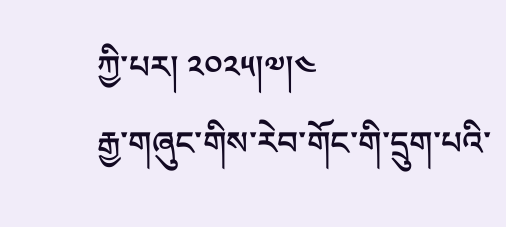ཀྱི་པར། ༢༠༢༥།༧།༤
རྒྱ་གཞུང་གིས་རེབ་གོང་གི་དྲུག་པའི་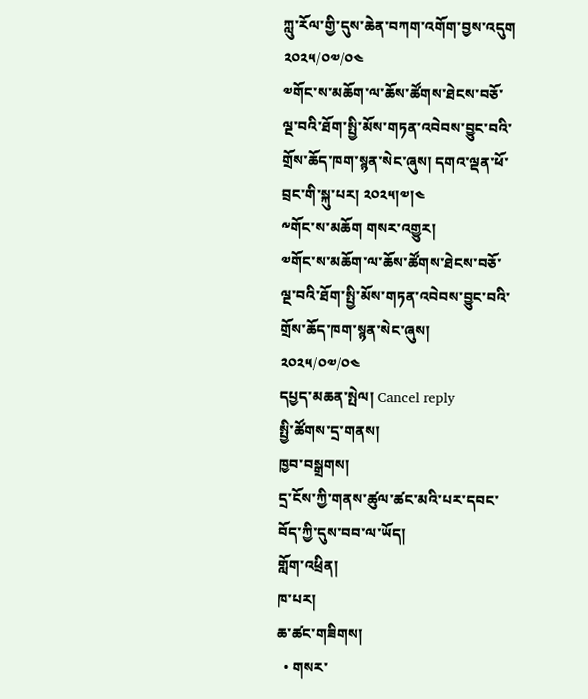ཀླུ་རོལ་གྱི་དུས་ཆེན་བཀག་འགོག་བྱས་འདུག
༢༠༢༥/༠༧/༠༤
༧གོང་ས་མཆོག་ལ་ཆོས་ཚོགས་ཐེངས་བཅོ་ལྔ་བའི་ཐོག་སྤྱི་མོས་གཏན་འབེབས་བྱུང་བའི་གྲོས་ཆོད་ཁག་སྙན་སེང་ཞུས། དགའ་ལྡན་ཕོ་བྲང་གི་སྐུ་པར། ༢༠༢༥།༧།༤
༸གོང་ས་མཆོག གསར་འགྱུར།
༧གོང་ས་མཆོག་ལ་ཆོས་ཚོགས་ཐེངས་བཅོ་ལྔ་བའི་ཐོག་སྤྱི་མོས་གཏན་འབེབས་བྱུང་བའི་གྲོས་ཆོད་ཁག་སྙན་སེང་ཞུས།
༢༠༢༥/༠༧/༠༤
དཔྱད་མཆན་སྤེལ། Cancel reply
སྤྱི་ཚོགས་དྲ་གནས།
ཁྱབ་བསྒྲགས།
དྲ་ངོས་ཀྱི་གནས་ཚུལ་ཚང་མའི་པར་དབང་བོད་ཀྱི་དུས་བབ་ལ་ཡོད།
གློག་འཕྲིན།
ཁ་པར།
ཆ་ཚང་གཟིགས།
  • གསར་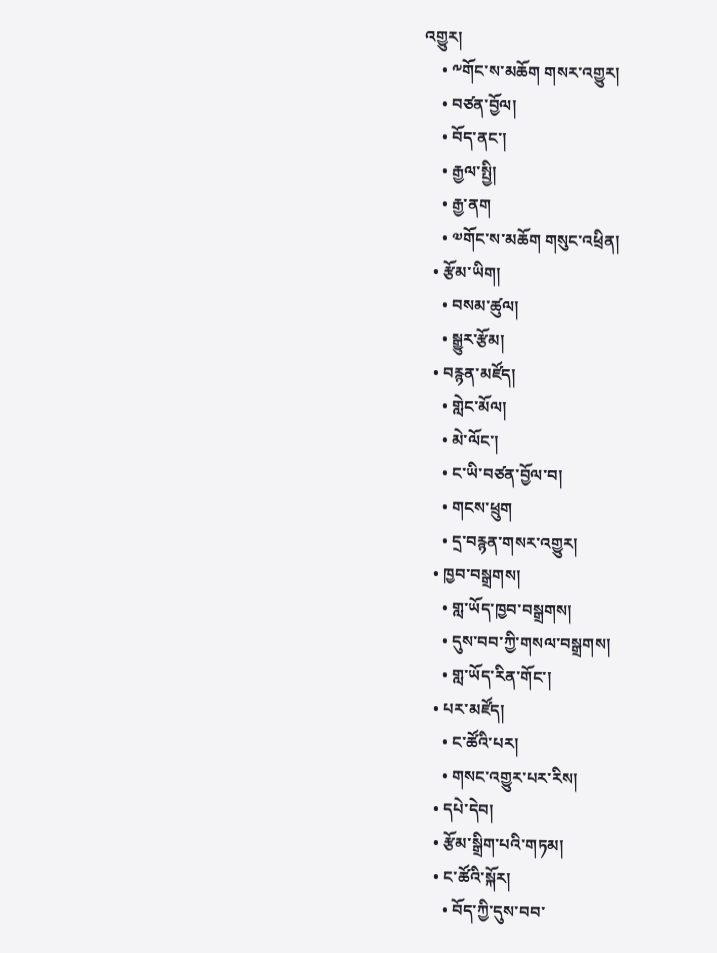འགྱུར།
    • ༸གོང་ས་མཆོག གསར་འགྱུར།
    • བཙན་བྱོལ།
    • བོད་ནང་།
    • རྒྱལ་སྤྱི།
    • རྒྱ་ནག
    • ༧གོང་ས་མཆོག གསུང་འཕྲིན།
  • རྩོམ་ཡིག།
    • བསམ་ཚུལ།
    • སྒྱུར་རྩོམ།
  • བརྙན་མཛོད།
    • གླེང་མོལ།
    • མེ་ལོང་།
    • ང་ཡི་བཙན་བྱོལ་བ།
    • གངས་ཕྲུག
    • དྲ་བརྙན་གསར་འགྱུར།
  • ཁྱབ་བསྒྲགས།
    • གླ་ཡོད་ཁྱབ་བསྒྲགས།
    • དུས་བབ་ཀྱི་གསལ་བསྒྲགས།
    • གླ་ཡོད་རིན་གོང་།
  • པར་མཛོད།
    • ང་ཚོའི་པར།
    • གསང་འགྱུར་པར་རིས།
  • དཔེ་དེབ།
  • རྩོམ་སྒྲིག་པའི་གཏམ།
  • ང་ཚོའི་སྐོར།
    • བོད་ཀྱི་དུས་བབ་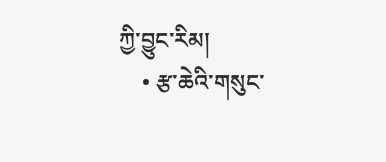ཀྱི་བྱུང་རིམ།
    • རྩ་ཆེའི་གསུང་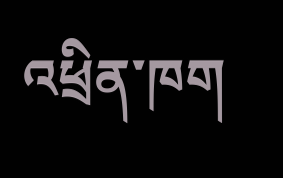འཕྲིན་ཁག